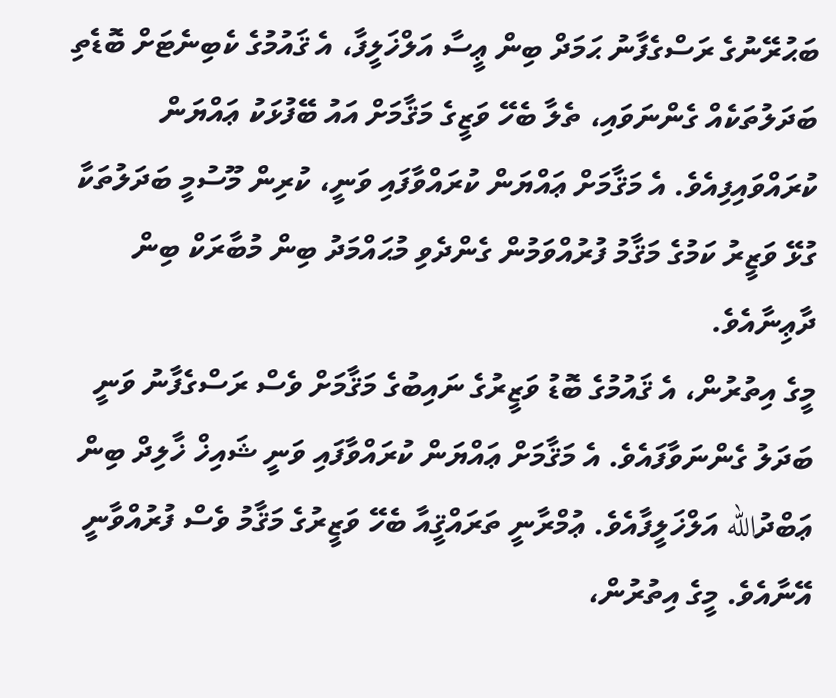ބަޙުރޭނުގެ ރަސްގެފާނު ޙަމަދް ބިން ޢީސާ އަލްޚަލީފާ، އެ ޤައުމުގެ ކެބިނެޓަށް ބޮޑެތި ބަދަލުތަކެއް ގެންނަވައި، ތެލާ ބެހޭ ވަޒީގެ މަޤާމަށް އައު ބޭފުޅަކު ޢައްޔަން ކުރައްވައިފިއެވެ. އެ މަޤާމަށް ޢައްޔަން ކުރައްވާފައި ވަނީ، ކުރިން މޫސުމީ ބަދަލުތަކާ ގުޅޭ ވަޒީރު ކަމުގެ މަޤާމު ފުރުއްވަމުން ގެންދެވި މުޙައްމަދު ބިން މުބާރަކް ބިން ދާޢިނާއެވެ.
މީގެ އިތުރުން، އެ ޤައުމުގެ ބޮޑު ވަޒީރުގެ ނައިބުގެ މަޤާމަށް ވެސް ރަސްގެފާނު ވަނީ ބަދަލު ގެންނަވާފައެވެ. އެ މަޤާމަށް ޢައްޔަން ކުރައްވާފައި ވަނީ ޝައިޚް ޚާލިދް ބިން ޢަބްދުالله އަލްޚަލީފާއެވެ. ޢުމްރާނީ ތަރައްޤީއާ ބެހޭ ވަޒީރުގެ މަޤާމު ވެސް ފުރުއްވާނީ އޭނާއެވެ. މީގެ އިތުރުން،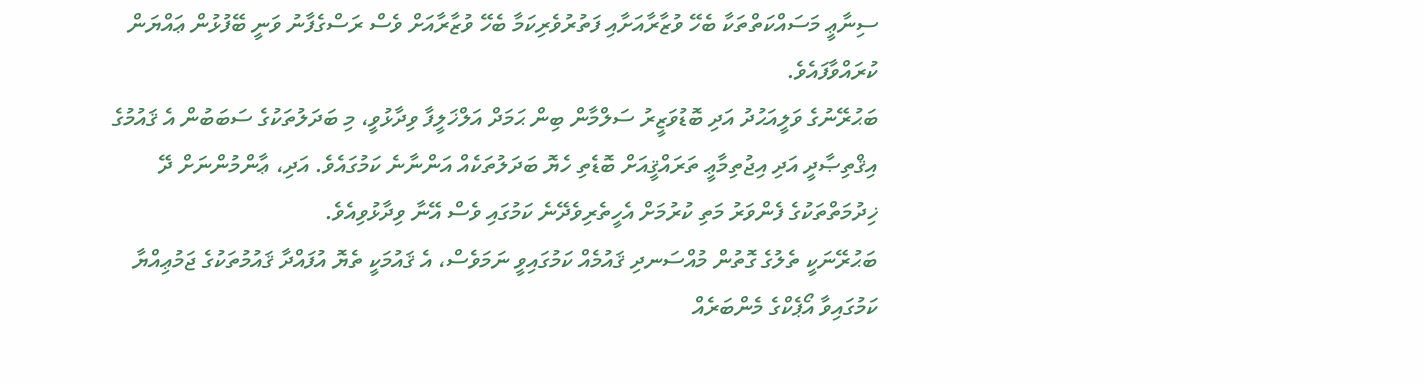ސިނާޢީ މަސައްކަތްތަކާ ބެހޭ ވުޒާރާއަށާއި ފަތުރުވެރިކަމާ ބެހޭ ވުޒާރާއަށް ވެސް ރަސްގެފާނު ވަނީ ބޭފުޅުން ޢައްޔަން ކުރައްވާފައެވެ.
ބަޙުރޭނުގެ ވަލީއަޙުދު އަދި ބޮޑުވަޒީރު ސަލްމާން ބިން ޙަމަދް އަލްޚަލީފާ ވިދާޅުވީ، މި ބަދަލުތަކުގެ ސަބަބުން އެ ޤައުމުގެ އިޤްތިޞާދީ އަދި އިޖުތިމާޢީ ތަރައްޤީއަށް ބޮޑެތި ހެޔޮ ބަދަލުތަކެއް އަންނާނެ ކަމުގައެވެ. އަދި، ޢާންމުންނަށް ދޭ ޚިދުމަތްތަކުގެ ފެންވަރު މަތި ކުރުމަށް އެހީތެރިވެދޭނެ ކަމުގައި ވެސް އޭނާ ވިދާޅުވިއެވެ.
ބަޙުރޭނަކީ ތެލުގެ ގޮތުން މުއްސަނދި ޤައުމެއް ކަމުގައިވީ ނަމަވެސް، އެ ޤައުމަކީ ތެޔޮ އުފައްދާ ޤައުމުތަކުގެ ޖަމުޢިއްޔާ ކަމުގައިވާ އޯޕެކްގެ މެންބަރެއް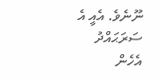ނޫނެވެ. އެއީ އެ ސަރަޙައްދު އެހެން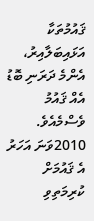ޤައުމުތަކާ އަޅައިބަލާއިރު، އެންމެ ދަރަނި ބޮޑު އެއް ޤައުމު ވެސްމެއެވެ. 2010ވަނަ އަހަރު އެ ޤައުމަށް ކުރިމަތިވި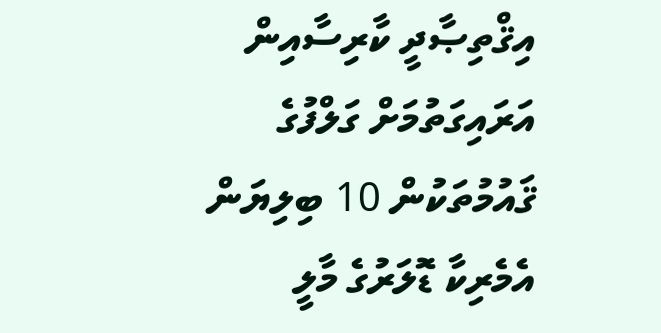އިޤްތިޞާދީ ކާރިސާއިން އަރައިގަތުމަށް ގަލްފުގެ ޤައުމުތަކުން 10 ބިލިޔަން އެމެރިކާ ޑޮލަރުގެ މާލީ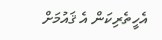އެހީތެރިކަން އެ ޤައުމަށް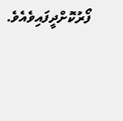ފޯރުކޮށްދީފައިވެއެވެ.